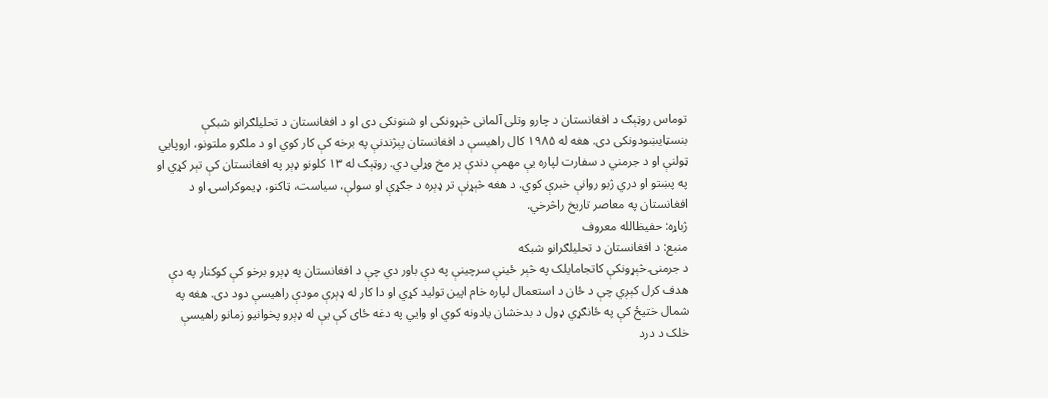توماس روټېګ د افغانستان د چارو وتلی آلمانی څېړونکی او شنونکی دی او د افغانستان د تحلیلګرانو شبکې بنسټايښودونکی دی. هغه له ۱۹۸۵ کال راهیسې د افغانستان پېژندنې په برخه کې کار کوي او د ملګرو ملتونو، اروپايي ټولنې او د جرمني د سفارت لپاره یې مهمې دندې پر مخ وړلي دي. روټېګ له ۱۳ کلونو ډېر په افغانستان کې تېر کړي او په پښتو او دري ژبو روانې خبرې کوي. د هغه څېړنې تر ډېره د جګړې او سولې، سیاست، ټاکنو، ډیموکراسۍ او د افغانستان په معاصر تاریخ راڅرخي.
ژباړه: حفیظالله معروف
منبع: د افغانستان د تحلیلګرانو شبکه
د جرمنۍ څېړونکې کاتجامایلک په څېر ځینې سرچینې په دې باور دي چې د افغانستان په ډېرو برخو کې کوکنار په دې هدف کرل کېږي چې د ځان د استعمال لپاره خام اپین تولید کړي او دا کار له ډېرې مودې راهیسې دود دی. هغه په شمال ختیځ کې په ځانګړي ډول د بدخشان یادونه کوي او وايي په دغه ځای کې یې له ډېرو پخوانیو زمانو راهیسې خلک د درد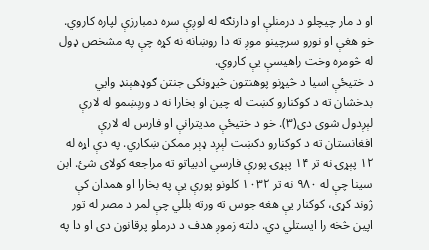او د مار چیچلو د درمنلې او دارنګه له لوږې سره دمبارزې لپاره کاروي. خو هغې او نورو سرچینو موږ ته دا روښانه نه کړه چې په مشخص ډول له څومره وخت راهیسې یې کاروي.
د ختیځې اسیا د څيړنو پوهنتون څیړونکی جنتن ګوډهېنډ وايي بدخشان ته د کوکنارو کښت له چین او بخارا نه د ورېښمو له لارې لېږدول شوی دی(۳). خو د ختیځې مدیترانې او فارس له لارې افغانستان ته د کوکنارو دکښت لېږد ډېر ممکن ښکاري. په دې اړه له ۱۲ پېړۍ نه تر ۱۴ پېړۍ پورې فارسي ادبیاتو ته مراجعه کولای شئ. ابن سينا چې له ۹۸۰ نه تر ۱۰۳۲ کلونو پورې یې په بخارا او همدان کې ژوند کړی، کوکنار یې هغه جوس ته ورته بللي چې لمر د مصر له تور اپین څخه را ایستلي دي. دلته زموږ هدف د درملو پرقانون دی او دا په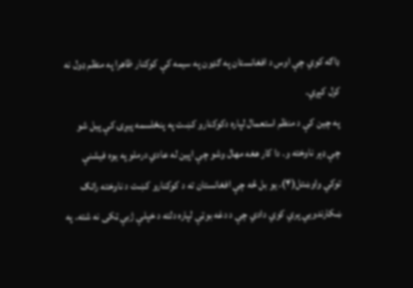ډاګه کوي چې اوس د افغانستان په ګډون په سیمه کې کوکنار ظاهرا په منظم ډول نه کرل کېږي.
په چین کې د منظم استعمال لپاره دکوکنارو کښت په پنځلسمه پیړۍ کې پيل شو چې ډېر ناوخته و. دا کار هغه مهال وشو چې اپین له عادي درملو په یوه فیشنې توکي واوښتل(۴). یو بل څه چې افغانستان ته د کوکنارو کښت د ناوخته راتګ ښکارندویي پري کوي دادي چې د دغه بوټې لپاره دلته د خپلې ژبې ټکی نه شته. په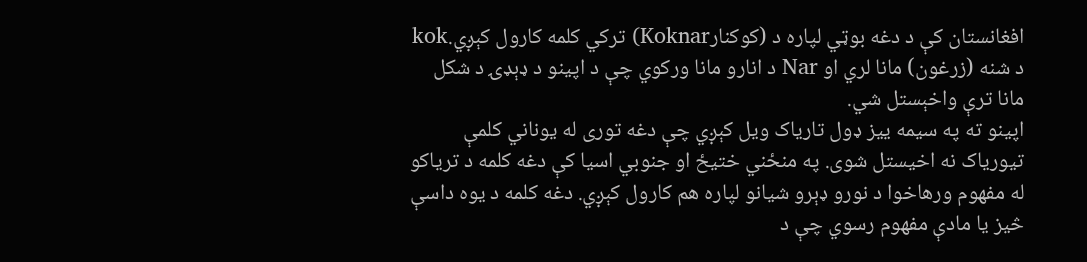افغانستان کې د دغه بوټي لپاره د (کوکنارKoknar) ترکي کلمه کارول کېږي.kok د شنه (زرغون) مانا لري او Nar د انارو مانا ورکوي چې د اپینو د ډېډۍ د شکل مانا ترې واخېستل شي.
اپینو ته په سیمه ییز ډول تاریاک ویل کېږي چې دغه توری له یوناني کلمې تیوریاک نه اخیستل شوی. په منځني ختیځ او جنوبي اسیا کې دغه کلمه د تریاکو له مفهوم ورهاخوا د نورو ډېرو شیانو لپاره هم کارول کېږي. دغه کلمه د یوه داسې څیز یا مادې مفهوم رسوي چې د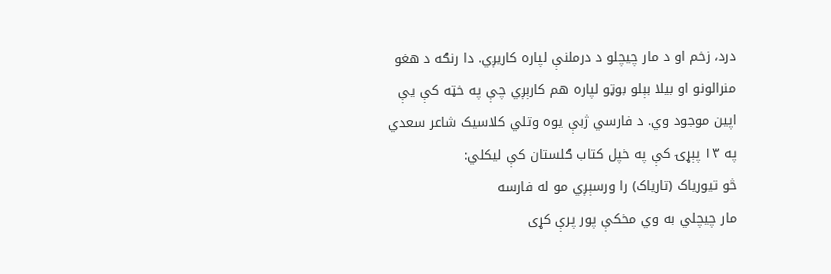درد، زخم او د مار چیچلو د درملنې لپاره کاریږي. دا رنګه د هغو منرالونو او بیلا بېلو بوټو لپاره هم کارېږي چې په خټه کې یې اپین موجود وي. د فارسي ژبې یوه وتلي کلاسیک شاعر سعدي په ۱۳ پېړۍ کې په خپل کتاب ګلستان کې لیکلي:
څو تیوریاک (تاریاک) را ورسېږي مو له فارسه
مار چیچلي به وي مخکې پور پرې کړی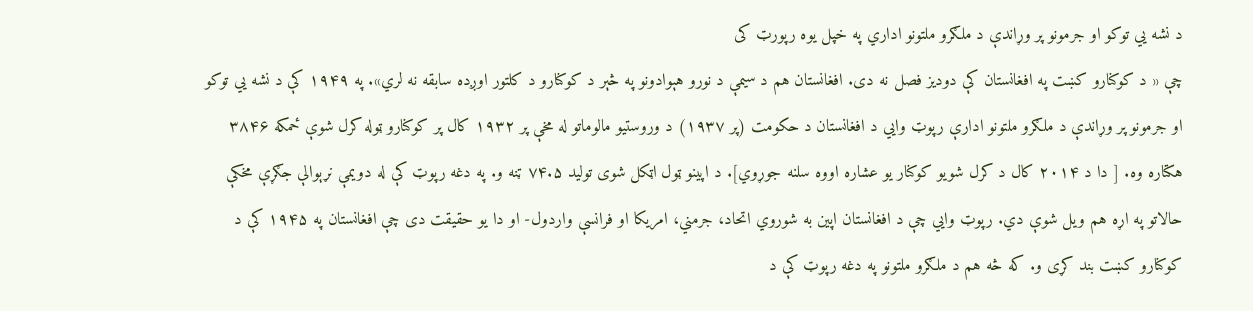د نشه یي توکو او جرمونو پر وړاندې د ملګرو ملتونو اداري په خپل یوه رپورټ کی
چې « د کوکنارو کښت په افغانستان کې دودیز فصل نه دی. افغانستان هم د سیمې د نورو هېوادونو په څېر د کوکنارو د کلتور اوږده سابقه نه لري». په ۱۹۴۹ کې د نشه یي توکو او جرمونو پر وړاندې د ملګرو ملتونو ادارې رپوټ وايي د افغانستان د حکومت (پر ۱۹۳۷) د وروستیو مالوماتو له مخې پر ۱۹۳۲ کال پر کوکنارو ټوله کرل شوې ځمکه ۳۸۴۶ هکتاره وه. [ دا د ۲۰۱۴ کال د کرل شویو کوکنار یو عشاره اووه سلنه جوړوي]. د اپینو ټول اټکل شوی تولید ۷۴.۵ ټنه و. په دغه رپوټ کې له دویمې نړېوالې جګړې مخکې حالاتو په اړه هم ویل شوې دي. رپوټ وايي چې د افغانستان اپین به شوروي اتحاد، جرمني، امریکا او فرانسې واردول- او دا یو حقیقت دی چې افغانستان په ۱۹۴۵ کې د کوکنارو کښت بند کړی و. که څه هم د ملګرو ملتونو په دغه رپوټ کې د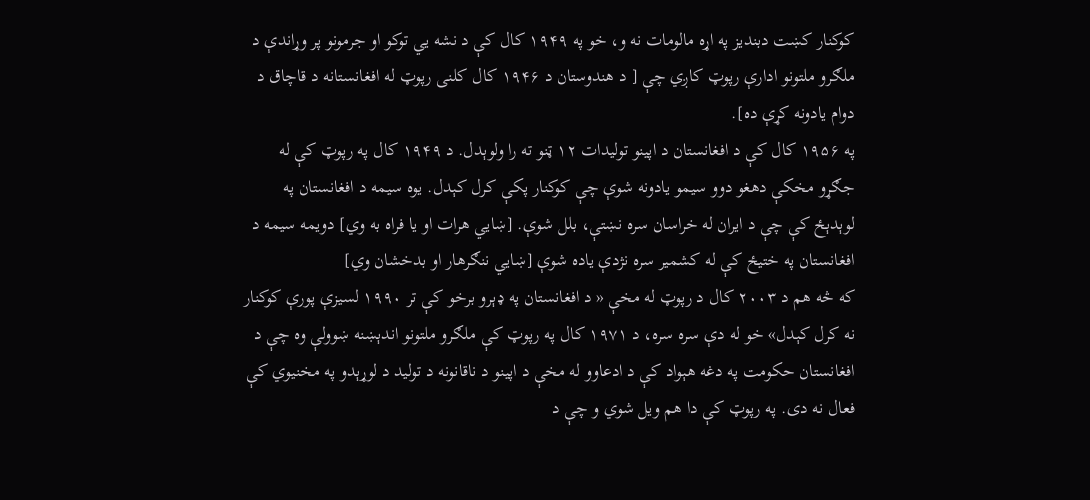کوکنار کښت دبندیز په اړه مالومات نه و، خو په ۱۹۴۹ کال کې د نشه یي توکو او جرمونو پر وړاندې د ملګرو ملتونو ادارې رپوټ کاږي چې [ د هندوستان د ۱۹۴۶ کال کلنی رپوټ له افغانستانه د قاچاق د دوام یادونه کړې ده].
په ۱۹۵۶ کال کې د افغانستان د اپینو تولیدات ۱۲ ټنو ته را ولوېدل. د ۱۹۴۹ کال په رپوټ کې له جګړو مخکې دهغو دوو سیمو یادونه شوې چې کوکنار پکې کرل کېدل. یوه سیمه د افغانستان په لوېدېځ کې چې د ایران له خراسان سره نښتې، بلل شوې. [ښايي هرات او یا فراه به وي] دویمه سيمه د افغانستان په ختیځ کې له کشمیر سره نژدې ياده شوې [ښايي ننګرهار او بدخشان وي]
که څه هم د ۲۰۰۳ کال د رپوټ له مخې « د افغانستان په ډېرو برخو کې تر ۱۹۹۰ لسیزې پورې کوکنار نه کرل کېدل» خو له دې سره سره، د ۱۹۷۱ کال په رپوټ کې ملګرو ملتونو اندېښنه ښوولې وه چې د افغانستان حکومت په دغه هېواد کې د ادعاوو له مخې د اپینو د ناقانونه د تولید د لوړېدو په مخنیوي کې فعال نه دی. په رپوټ کې دا هم ویل شوي و چې د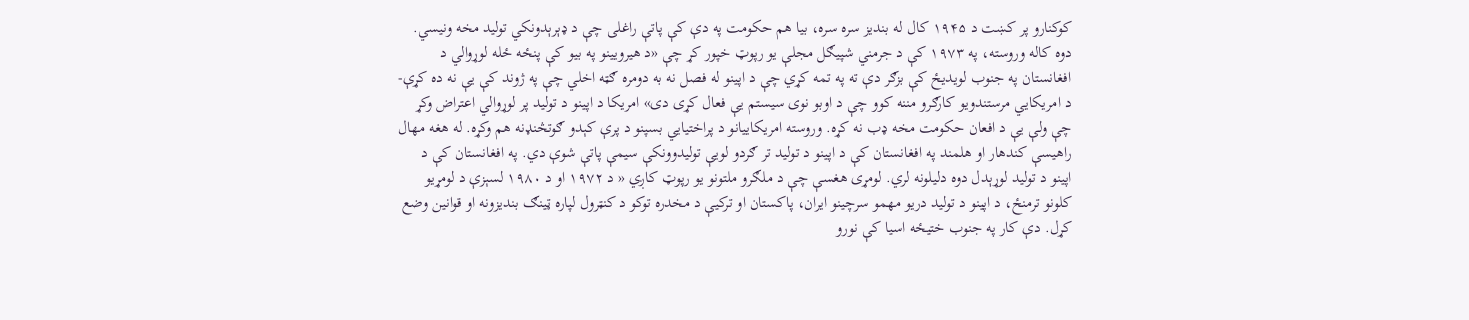کوکنارو پر کښت د ۱۹۴۵ کال له بندیز سره سره، بیا هم حکومت په دې کې پاتې راغلی چې د ډېرېدونکي تولید مخه ونیسي. دوه کاله وروسته، په ۱۹۷۳ کې د جرمني شپیګل مجلې یو رپوټ خپور کړ چې «د هیرویینو په بیو کې پنځه ځله لوړوالي د افغانستان په جنوب لویدیځ کې بزګر دې ته په تمه کړي چې د اپینو له فصل نه به دومره ګټه اخلي چې په ژوند کې یې نه ده کړې- د امریکايي مرستندویو کارګرو مننه کوو چې د اوبو نوی سیستم یې فعال کړی دی» امریکا د اپینو د تولید پر لوړوالي اعتراض وکړ چې ولې یې د افعان حکومت مخه ډب نه کړه. وروسته امریکاییانو د پراختیایي بسپنو د پرې کېدو ګوتڅنډنه هم وکړه. له هغه مهال راهیسې کندهار او هلمند په افغانستان کې د اپینو د تولید تر ګردو لویې تولیدوونکې سیمې پاتې شوې دي. په افغانستان کې د اپینو د تولید لوړېدل دوه دلیلونه لري. لومړی هغسې چې د ملګرو ملتونو یو رپوټ کاږي « د ۱۹۷۲ او د ۱۹۸۰ لسېزې د لومړیو کلونو ترمنځ، د اپینو د تولید دريو مهمو سرچینو ایران، پاکستان او ترکیې د مخدره توکو د کنټرول لپاره ټینګ بندیزونه او قوانین وضع کړل. دې کار په جنوب ختیځه اسیا کې نورو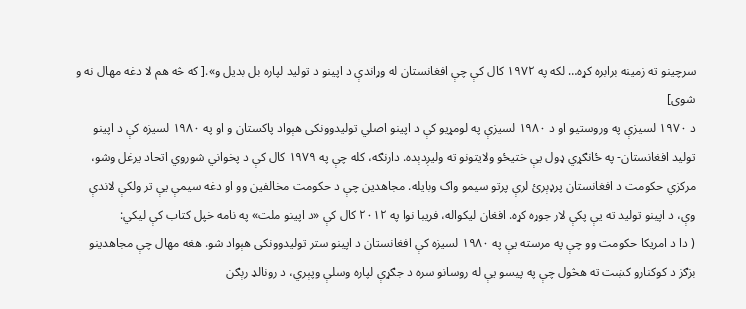سرچینو ته زمینه برابره کړه… لکه په ۱۹۷۲ کال کې چې افغانستان له وړاندې د اپینو د تولید لپاره بل بدیل و».[ که څه هم لا دغه مهال نه و شوی]
د ۱۹۷۰ لسیزې په وروستیو او د ۱۹۸۰ لسیزې په لومړیو کې د اپینو اصلي تولیدوونکی هېواد پاکستان و او په ۱۹۸۰ لسیزه کې د اپینو تولید افغانستان- په ځانګړي ډول یې ختیځو ولایتونو ته ولیږدېده. دارنګه، کله چې په ۱۹۷۹ کال کې د پخواني شوروي اتحاد یرغل وشو، مرکزي حکومت د افغانستان پرډېرئ لرې پرتو سیمو واک وبایله. مجاهدین چې د حکومت مخالفین وو او دغه سیمې یې تر ولکې لاندې وې، د اپینو تولید ته يې پکې لار جوړه کړه. افغان لیکواله، فریبا نوا په ۲۰۱۲ کال کې «د اپینو ملت» په نامه خپل کتاب کې لیکي:
( دا د امریکا حکومت وو چې په مرسته یې په ۱۹۸۰ لسیزه کې افغانستان د اپینو ستر تولیدوونکی هېواد شو. هغه مهال چې مجاهدینو بزګز د کوکنارو کښت ته هڅول چې په پیسو یې له روسانو سره د جګړې لپاره وسلې وپېري، د رونالډ رېګن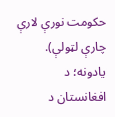حکومت نورې لارې چارې لټولې).
یادونه؛ د افغانستان د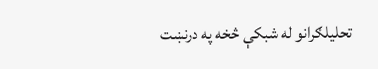تحلیلګرانو له شبکې څخه په درنښت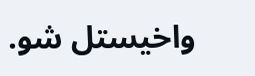واخیستل شو.